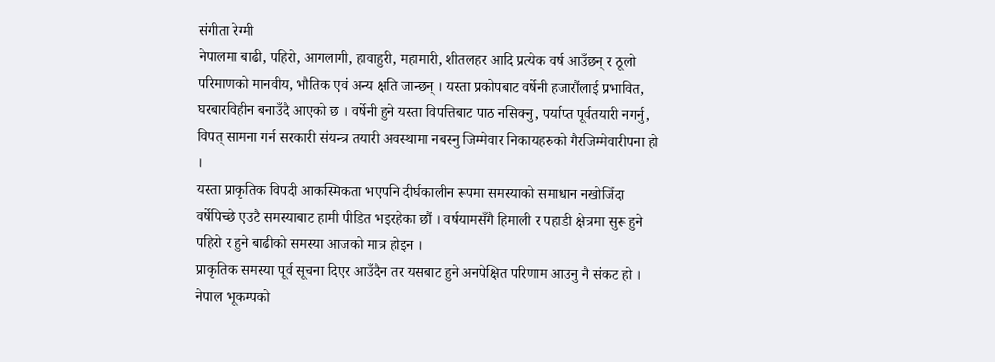संगीता रेग्मी
नेपालमा बाढी, पहिरो, आगलागी, हावाहुरी, महामारी, शीतलहर आदि प्रत्येक वर्ष आउँछन् र ठूलो परिमाणको मानवीय, भौतिक एवं अन्य क्षति जान्छन् । यस्ता प्रकोपबाट वर्षेनी हजारौंलाई प्रभावित, घरबारविहीन बनाउँदै आएको छ । वर्षेनी हुने यस्ता विपत्तिबाट पाठ नसिक्नु, पर्याप्त पूर्वतयारी नगर्नु, विपत् सामना गर्न सरकारी संयन्त्र तयारी अवस्थामा नबस्नु जिम्मेवार निकायहरुको गैरजिम्मेवारीपना हो ।
यस्ता प्राकृतिक विपदी आकस्मिकता भएपनि दीर्घकालीन रूपमा समस्याको समाधान नखोजिँदा वर्षेपिच्छे एउटै समस्याबाट हामी पीडित भइरहेका छौं । वर्षयामसँगै हिमाली र पहाडी क्षेत्रमा सुरू हुने पहिरो र हुने बाढीको समस्या आजको मात्र होइन ।
प्राकृतिक समस्या पूर्व सूचना दिएर आउँदैन तर यसबाट हुने अनपेक्षित परिणाम आउनु नै संकट हो । नेपाल भूकम्पको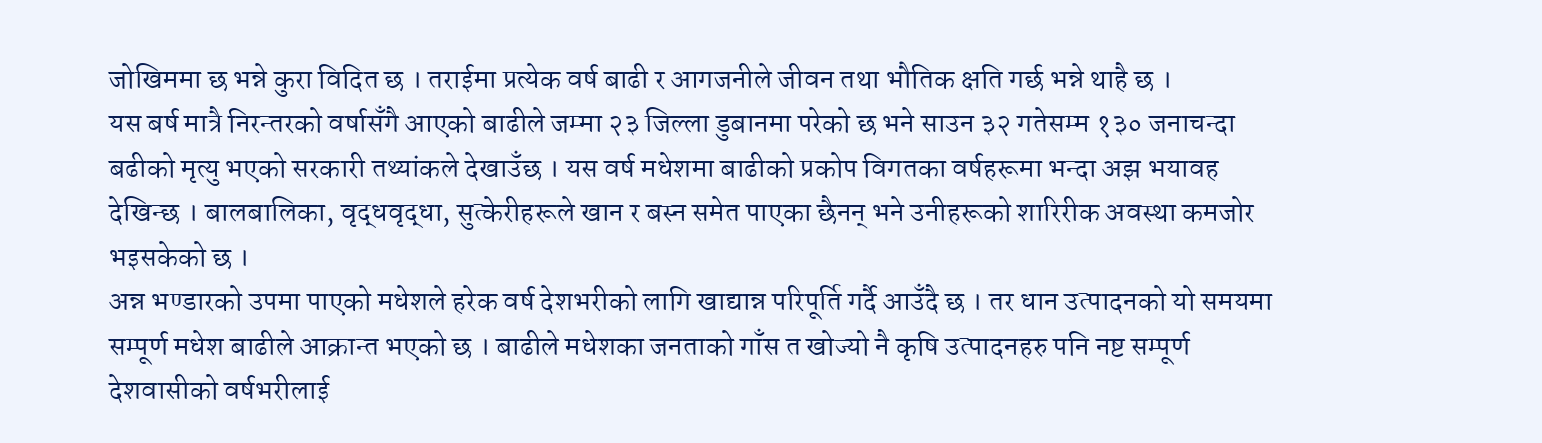जोखिममा छ भन्ने कुरा विदित छ । तराईमा प्रत्येक वर्ष बाढी र आगजनीले जीवन तथा भौतिक क्षति गर्छ भन्ने थाहै छ ।
यस बर्ष मात्रै निरन्तरको वर्षासँगै आएको बाढीले जम्मा २३ जिल्ला डुबानमा परेको छ भने साउन ३२ गतेसम्म १३० जनाचन्दा बढीको मृत्यु भएको सरकारी तथ्यांकले देखाउँछ । यस वर्ष मधेशमा बाढीको प्रकोप विगतका वर्षहरूमा भन्दा अझ भयावह देखिन्छ । बालबालिका, वृद्धवृद्धा, सुत्केरीहरूले खान र बस्न समेत पाएका छैनन् भने उनीहरूको शारिरीक अवस्था कमजोर भइसकेको छ ।
अन्न भण्डारको उपमा पाएको मधेशले हरेक वर्ष देशभरीको लागि खाद्यान्न परिपूर्ति गर्दै आउँदै छ । तर धान उत्पादनको यो समयमा सम्पूर्ण मधेश बाढीले आक्रान्त भएको छ । बाढीले मधेशका जनताको गाँस त खोज्यो नै कृषि उत्पादनहरु पनि नष्ट सम्पूर्ण देशवासीको वर्षभरीलाई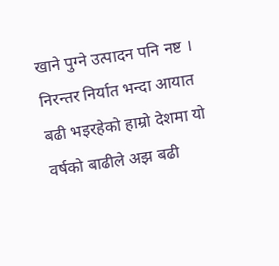खाने पुग्ने उत्पादन पनि नष्ट । निरन्तर निर्यात भन्दा आयात बढी भइरहेको हाम्रो देशमा यो वर्षको बाढीले अझ बढी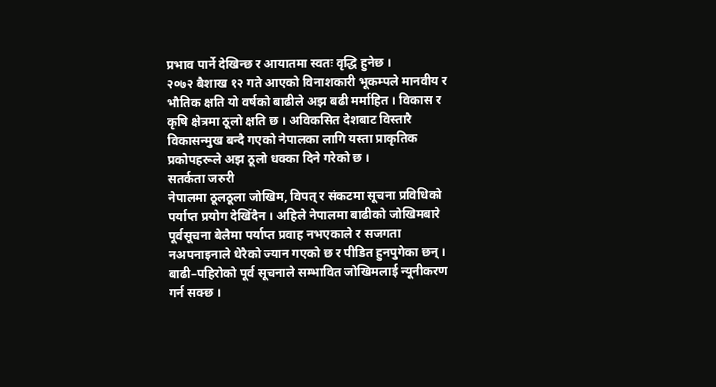प्रभाव पार्ने देखिन्छ र आयातमा स्वतः वृद्धि हुनेछ ।
२०७२ बैशाख १२ गते आएको विनाशकारी भूकम्पले मानवीय र भौतिक क्षति यो वर्षको बाढीले अझ बढी मर्माहित । विकास र कृषि क्षेत्रमा ठूलो क्षति छ । अविकसित देशबाट विस्तारै विकासन्मुख बन्दै गएको नेपालका लागि यस्ता प्राकृतिक प्रकोपहरूले अझ ठूलो धक्का दिने गरेको छ ।
सतर्कता जरुरी
नेपालमा ठूलठूला जोखिम, विपत् र संकटमा सूचना प्रविधिको पर्याप्त प्रयोग देखिँदैन । अहिले नेपालमा बाढीको जोखिमबारे पूर्वसूचना बेलैमा पर्याप्त प्रवाह नभएकाले र सजगता नअपनाइनाले धेरैको ज्यान गएको छ र पीडित हुनपुगेका छन् । बाढी–पहिरोको पूर्व सूचनाले सम्भावित जोखिमलाई न्यूनीकरण गर्न सक्छ ।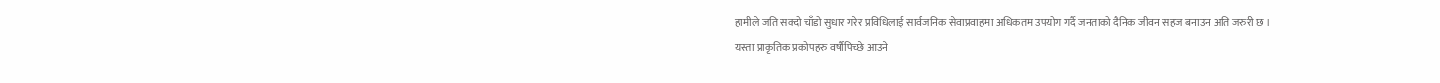हामीले जति सक्दो चाँडो सुधार गरेर प्रविधिलाई सार्वजनिक सेवाप्रवाहमा अधिकतम उपयोग गर्दै जनताको दैनिक जीवन सहज बनाउन अति जरुरी छ ।
यस्ता प्राकृतिक प्रकोपहरु वर्षौपिच्छे आउने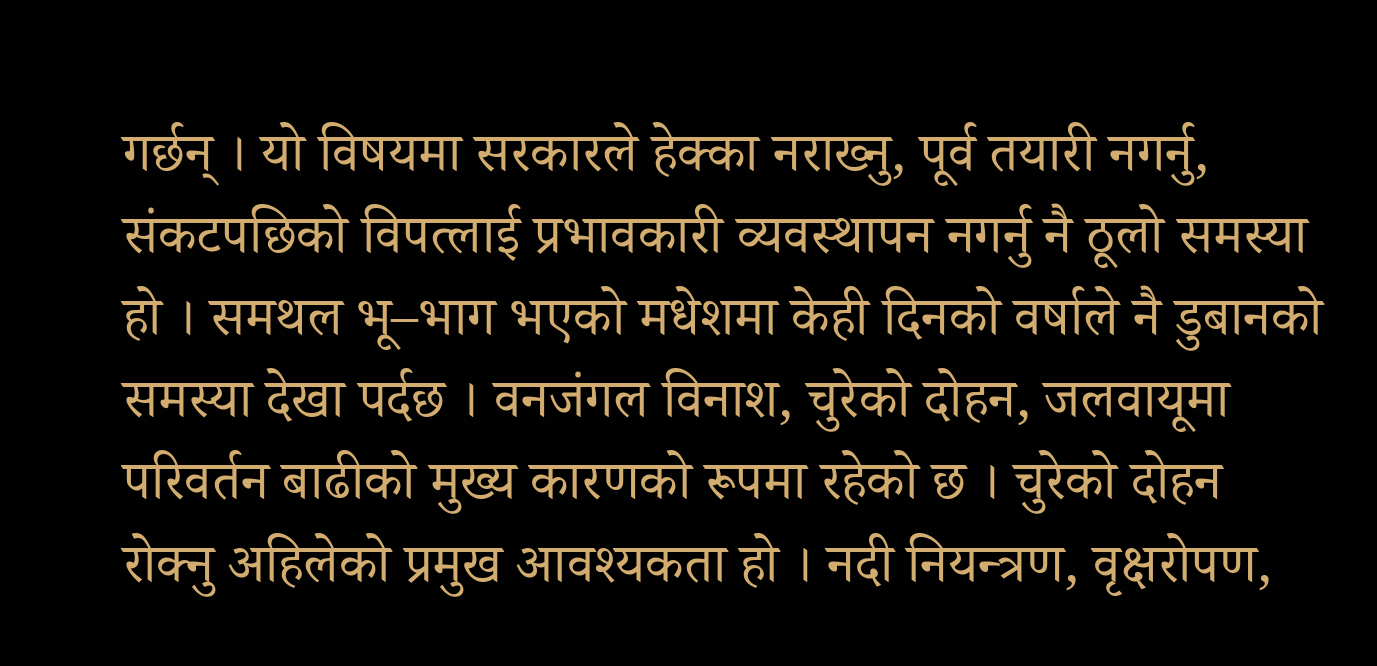गर्छन् । यो विषयमा सरकारले हेक्का नराख्नु, पूर्व तयारी नगर्नु, संकटपछिको विपत्लाई प्रभावकारी व्यवस्थापन नगर्नु नै ठूलो समस्या हो । समथल भू–भाग भएको मधेशमा केही दिनको वर्षाले नै डुबानको समस्या देखा पर्दछ । वनजंगल विनाश, चुरेको दोहन, जलवायूमा परिवर्तन बाढीको मुख्य कारणको रूपमा रहेको छ । चुरेको दोहन रोक्नु अहिलेको प्रमुख आवश्यकता हो । नदी नियन्त्रण, वृक्षरोपण,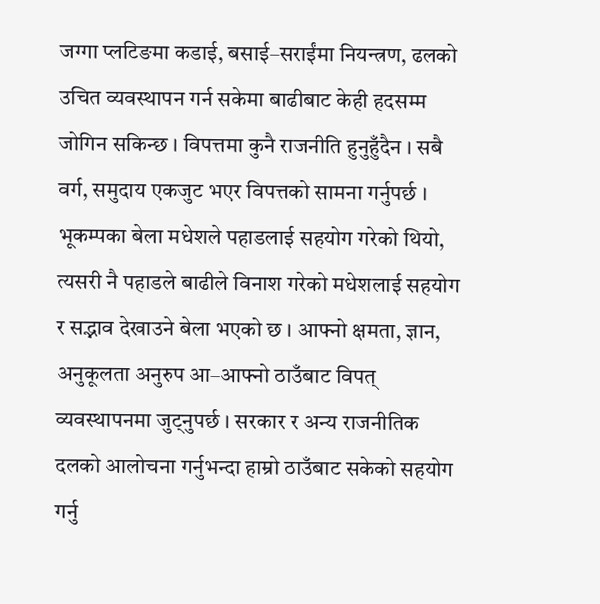जग्गा प्लटिङमा कडाई, बसाई–सराईंमा नियन्त्रण, ढलको उचित व्यवस्थापन गर्न सकेमा बाढीबाट केही हदसम्म जोगिन सकिन्छ । विपत्तमा कुनै राजनीति हुनुहुँदैन । सबै वर्ग, समुदाय एकजुट भएर विपत्तको सामना गर्नुपर्छ । भूकम्पका बेला मधेशले पहाडलाई सहयोग गरेको थियो, त्यसरी नै पहाडले बाढीले विनाश गरेको मधेशलाई सहयोग र सद्भाव देखाउने बेला भएको छ । आफ्नो क्षमता, ज्ञान, अनुकूलता अनुरुप आ–आफ्नो ठाउँबाट विपत् व्यवस्थापनमा जुट्नुपर्छ । सरकार र अन्य राजनीतिक दलको आलोचना गर्नुभन्दा हाम्रो ठाउँबाट सकेको सहयोग गर्नु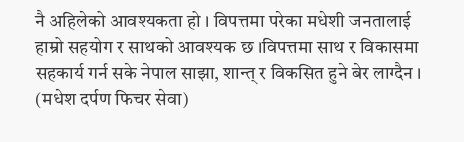नै अहिलेको आवश्यकता हो । विपत्तमा परेका मधेशी जनतालाई हाम्रो सहयोग र साथको आवश्यक छ ।विपत्तमा साथ र विकासमा सहकार्य गर्न सके नेपाल साझा, शान्त् र विकसित हुने बेर लाग्दैन । (मधेश दर्पण फिचर सेवा)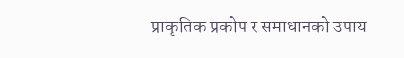प्राकृतिक प्रकोप र समाधानको उपाय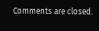Comments are closed.